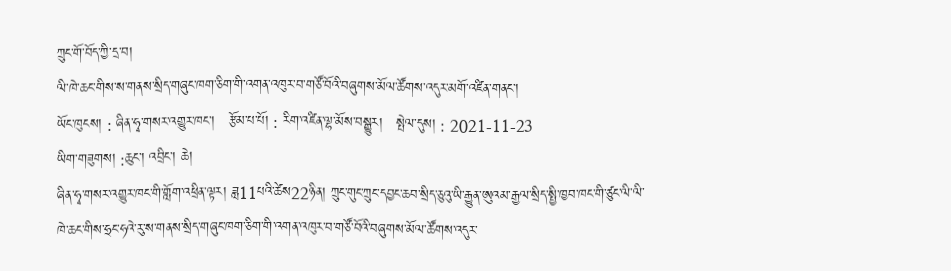ཀྲུང་གོ་བོད་ཀྱི་དྲ་བ།
ལི་ཁེ་ཆང་གིས་ས་གནས་སྲིད་གཞུང་ཁག་ཅིག་གི་འགན་འཁུར་བ་གཙོ་བོའི་བཞུགས་མོལ་ཚོགས་འདུར་མགོ་འཛིན་གནང་།
ཡོང་ཁུངས། : ཞིན་ཧྭ་གསར་འགྱུར་ཁང་།   རྩོམ་པ་པོ། : རིག་འཛིན་ལྷ་མོས་བསྒྱུར།   སྤེལ་དུས། : 2021-11-23
ཡིག་གཟུགས། :ཆུང་། འབྲིང་། ཆེ།
ཞིན་ཧྭ་གསར་འགྱུར་ཁང་གི་གློག་འཕྲིན་ལྟར། ཟླ11པའི་ཚེས22ཉིན། ཀྲུང་གུང་ཀྲུང་དབྱང་ཆབ་སྲིད་ཅུའུ་ཡི་རྒྱུན་ཨུའམ་རྒྱལ་སྲིད་སྤྱི་ཁྱབ་ཁང་གི་ཙུང་ལི་ལི་ཁེ་ཆང་གིས་ཧྲང་ཧའེ་རུ་ས་གནས་སྲིད་གཞུང་ཁག་ཅིག་གི་འགན་འཁུར་བ་གཙོ་བོའི་བཞུགས་མོལ་ཚོགས་འདུར་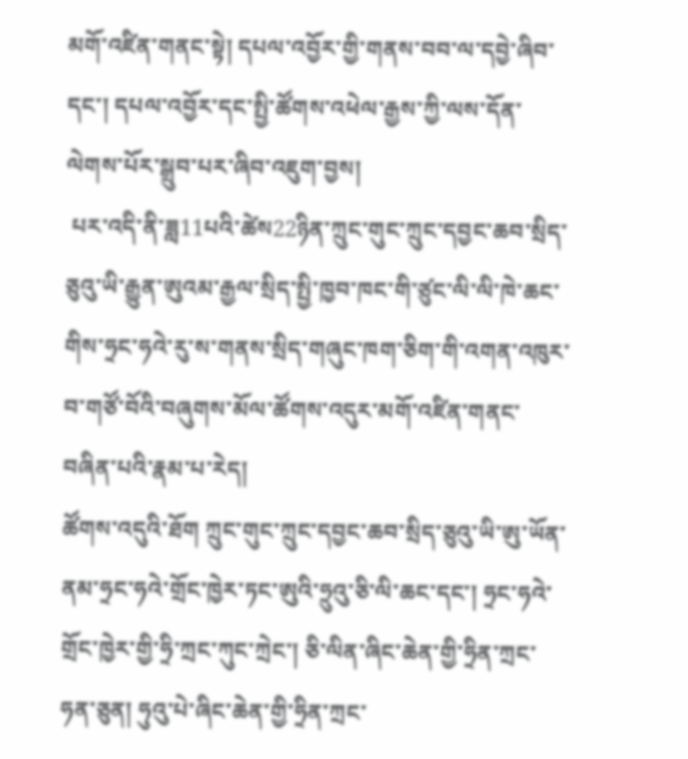མགོ་འཛིན་གནང་སྟེ། དཔལ་འབྱོར་གྱི་གནས་བབ་ལ་དབྱེ་ཞིབ་དང་། དཔལ་འབྱོར་དང་སྤྱི་ཚོགས་འཕེལ་རྒྱས་ཀྱི་ལས་དོན་ལེགས་པོར་སྒྲུབ་པར་ཞིབ་འཇུག་བྱས།
 པར་འདི་ནི་ཟླ11པའི་ཚེས22ཉིན་ཀྲུང་གུང་ཀྲུང་དབྱང་ཆབ་སྲིད་ཅུའུ་ཡི་རྒྱུན་ཨུའམ་རྒྱལ་སྲིད་སྤྱི་ཁྱབ་ཁང་གི་ཙུང་ལི་ལི་ཁེ་ཆང་གིས་ཧྲང་ཧའེ་རུ་ས་གནས་སྲིད་གཞུང་ཁག་ཅིག་གི་འགན་འཁུར་བ་གཙོ་བོའི་བཞུགས་མོལ་ཚོགས་འདུར་མགོ་འཛིན་གནང་བཞིན་པའི་རྣམ་པ་རེད།
ཚོགས་འདུའི་ཐོག ཀྲུང་གུང་ཀྲུང་དབྱང་ཆབ་སྲིད་ཅུའུ་ཡི་ཨུ་ཡོན་ནམ་ཧྲང་ཧའེ་གྲོང་ཁྱེར་ཏང་ཨུའི་ཧྲུའུ་ཅི་ལི་ཆང་དང་། ཧྲང་ཧའེ་གྲོང་ཁྱེར་གྱི་ཧྲི་ཀྲང་ཀུང་ཀྲེང་། ཅི་ལིན་ཞིང་ཆེན་གྱི་ཧྲིན་ཀྲང་ཧན་ཅུན། ཧུའུ་པེ་ཞིང་ཆེན་གྱི་ཧྲིན་ཀྲང་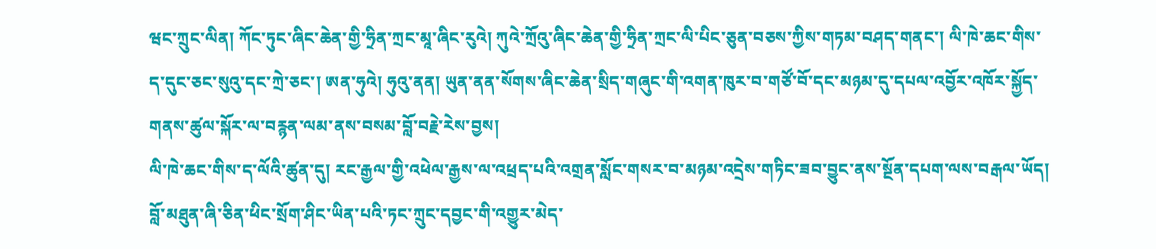ཝང་ཀྲུང་ལིན། ཀོང་ཏུང་ཞིང་ཆེན་གྱི་ཧྲིན་ཀྲང་མཱ་ཞིང་རུའེ། ཀུའེ་ཀྲོའུ་ཞིང་ཆེན་གྱི་ཧྲིན་ཀྲང་ལི་པིང་ཅུན་བཅས་ཀྱིས་གཏམ་བཤད་གནང་། ལི་ཁེ་ཆང་གིས་ད་དུང་ཅང་སུའུ་དང་ཀྲེ་ཅང་། ཨན་ཧུའེ། ཧུའུ་ནན། ཡུན་ནན་སོགས་ཞིང་ཆེན་སྲིད་གཞུང་གི་འགན་ཁུར་བ་གཙོ་བོ་དང་མཉམ་དུ་དཔལ་འབྱོར་འཁོར་སྐྱོད་གནས་ཚུལ་སྐོར་ལ་བརྙན་ལམ་ནས་བསམ་བློ་བརྗེ་རེས་བྱས།
ལི་ཁེ་ཆང་གིས་ད་ལོའི་ཚུན་དུ། རང་རྒྱལ་གྱི་འཕེལ་རྒྱས་ལ་འཕྲད་པའི་འགྲན་སློང་གསར་བ་མཉམ་འདྲེས་གཏིང་ཟབ་བྱུང་ནས་སྔོན་དཔག་ལས་བརྒལ་ཡོད། བློ་མཐུན་ཞི་ཅིན་ཕིང་སྲོག་ཤིང་ཡིན་པའི་ཏང་ཀྲུང་དབྱང་གི་འགྱུར་མེད་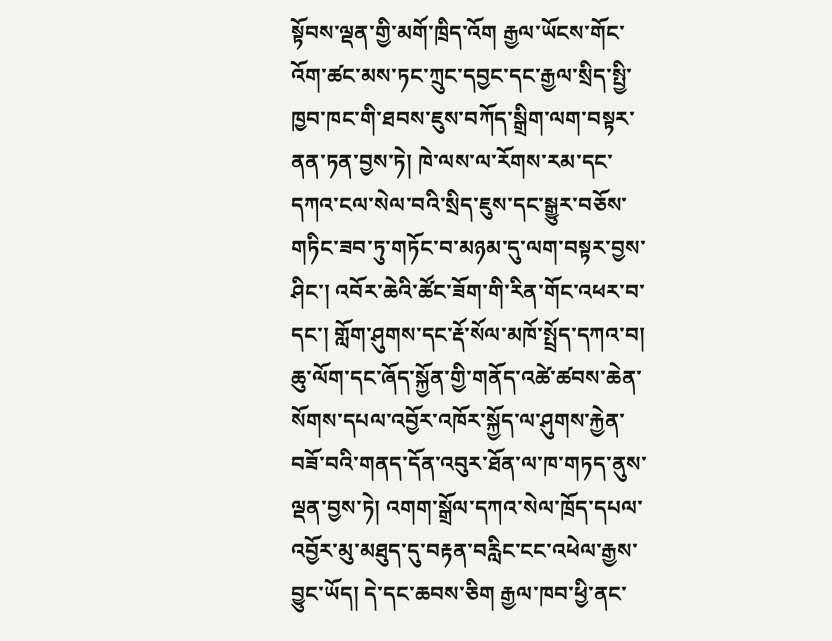སྟོབས་ལྡན་གྱི་མགོ་ཁྲིད་འོག རྒྱལ་ཡོངས་གོང་འོག་ཚང་མས་ཏང་ཀྲུང་དབྱང་དང་རྒྱལ་སྲིད་སྤྱི་ཁྱབ་ཁང་གི་ཐབས་ཇུས་བཀོད་སྒྲིག་ལག་བསྟར་ནན་ཏན་བྱས་ཏེ། ཁེ་ལས་ལ་རོགས་རམ་དང་དཀའ་ངལ་སེལ་བའི་སྲིད་ཇུས་དང་སྒྱུར་བཅོས་གཏིང་ཟབ་ཏུ་གཏོང་བ་མཉམ་དུ་ལག་བསྟར་བྱས་ཤིང་། འབོར་ཆེའི་ཚོང་ཟོག་གི་རིན་གོང་འཕར་བ་དང་། གློག་ཤུགས་དང་རྡོ་སོལ་མཁོ་སྤྲོད་དཀའ་བ། ཆུ་ལོག་དང་ཞོད་སྐྱོན་གྱི་གནོད་འཚེ་ཚབས་ཆེན་སོགས་དཔལ་འབྱོར་འཁོར་སྐྱོད་ལ་ཤུགས་རྐྱེན་བཟོ་བའི་གནད་དོན་འབུར་ཐོན་ལ་ཁ་གཏད་ནུས་ལྡན་བྱས་ཏེ། འགག་སྒྲོལ་དཀའ་སེལ་ཁྲོད་དཔལ་འབྱོར་མུ་མཐུད་དུ་བརྟན་བརླིང་ངང་འཕེལ་རྒྱས་བྱུང་ཡོད། དེ་དང་ཆབས་ཅིག རྒྱལ་ཁབ་ཕྱི་ནང་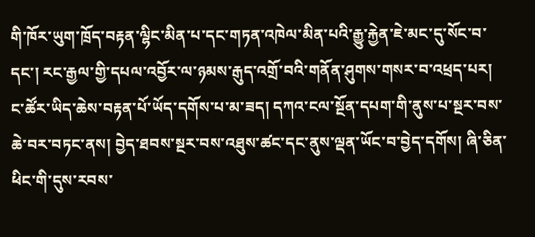གི་ཁོར་ཡུག་ཁྲོད་བརྟན་ལྷིང་མིན་པ་དང་གཏན་འཁེལ་མིན་པའི་རྒྱུ་རྐྱེན་ཇེ་མང་དུ་སོང་བ་དང་། རང་རྒྱལ་གྱི་དཔལ་འབྱོར་ལ་ཉམས་རྒུད་འགྲོ་བའི་གནོན་ཤུགས་གསར་བ་འཕྲད་པར། ང་ཚོར་ཡིད་ཆེས་བརྟན་པོ་ཡོད་དགོས་པ་མ་ཟད། དཀའ་ངལ་སྔོན་དཔག་གི་ནུས་པ་སྔར་བས་ཆེ་བར་བཏང་ནས། བྱེད་ཐབས་སྔར་བས་འཐུས་ཚང་དང་ནུས་ལྡན་ཡོང་བ་བྱེད་དགོས། ཞི་ཅིན་ཕིང་གི་དུས་རབས་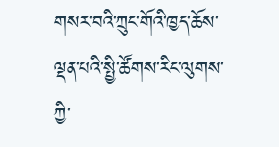གསར་བའི་ཀྲུང་གོའི་ཁྱད་ཆོས་ལྡན་པའི་སྤྱི་ཚོགས་རིང་ལུགས་ཀྱི་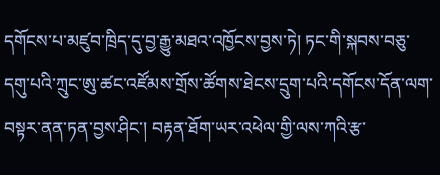དགོངས་པ་མཛུབ་ཁྲིད་དུ་བྱ་རྒྱུ་མཐའ་འཁྱོངས་བྱས་ཏེ། ཏང་གི་སྐབས་བཅུ་དགུ་པའི་ཀྲུང་ཨུ་ཚང་འཛོམས་གྲོས་ཚོགས་ཐེངས་དྲུག་པའི་དགོངས་དོན་ལག་བསྟར་ནན་ཏན་བྱས་ཤིང་། བརྟན་ཐོག་ཡར་འཕེལ་གྱི་ལས་ཀའི་རྩ་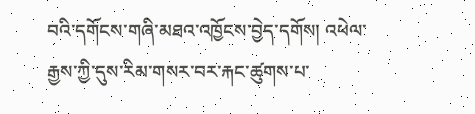བའི་དགོངས་གཞི་མཐའ་འཁྱོངས་བྱེད་དགོས། འཕེལ་རྒྱས་ཀྱི་དུས་རིམ་གསར་བར་རྐང་ཚུགས་པ་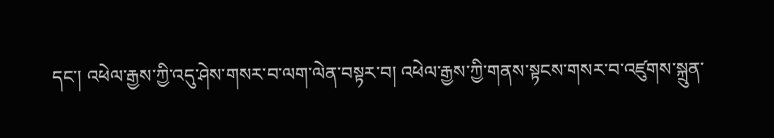དང་། འཕེལ་རྒྱས་ཀྱི་འདུ་ཤེས་གསར་བ་ལག་ལེན་བསྟར་བ། འཕེལ་རྒྱས་ཀྱི་གནས་སྟངས་གསར་བ་འཛུགས་སྐྲུན་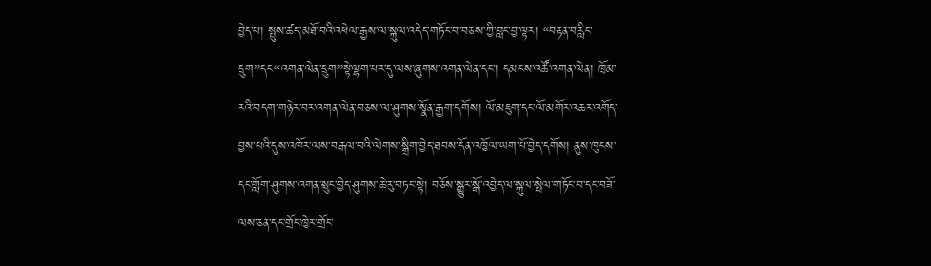བྱེད་པ། སྤུས་ཚད་མཐོ་བའི་འཕེལ་རྒྱས་ལ་སྐུལ་འདེད་གཏོང་བ་བཅས་ཀྱི་བླང་བྱ་ལྟར། “བརྟན་བརླིང་དྲུག”དང“འགན་ལེན་དྲུག”སྟེ་ལྷག་པར་དུ་ལས་ཞུགས་འགན་ལེན་དང་། དམངས་འཚོ་འགན་ལེན། ཁྲོམ་རའི་བདག་གཉེར་བར་འགན་ལེན་བཅས་ལ་ཤུགས་སྣོན་རྒྱག་དགོས། ལོ་མཇུག་དང་ལོ་མགོར་འཆར་འགོད་བྱས་པའི་དུས་འཁོར་ལས་བརྒལ་བའི་ལེགས་སྒྲིག་བྱེད་ཐབས་དོན་འཁྱོལ་ཡག་པོ་བྱེད་དགོས། ནུས་ཁུངས་དང་གློག་ཤུགས་འགན་སྲུང་བྱེད་ཤུགས་ཆེ་རུ་བཏང་སྟེ། བཅོས་སྒྱུར་སྒོ་འབྱེད་ལ་སྐུལ་སྤེལ་གཏོང་བ་དང་བཟོ་ལས་ཅན་དང་གྲོང་ཁྱེར་གྲོང་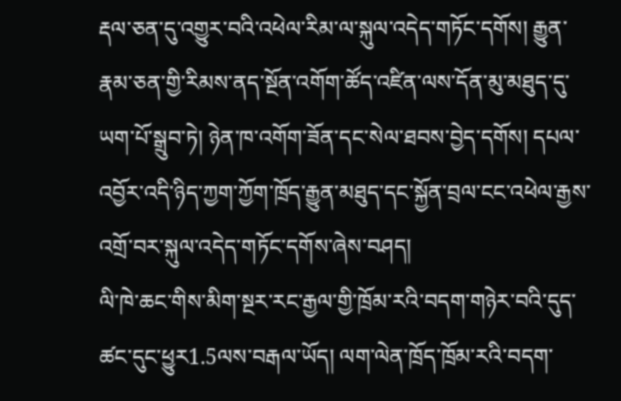རྡལ་ཅན་དུ་འགྱུར་བའི་འཕེལ་རིམ་ལ་སྐུལ་འདེད་གཏོང་དགོས། རྒྱུན་རྣམ་ཅན་གྱི་རིམས་ནད་སྔོན་འགོག་ཚོད་འཛིན་ལས་དོན་མུ་མཐུད་དུ་ཡག་པོ་སྒྲུབ་ཏེ། ཉེན་ཁ་འགོག་ཟོན་དང་སེལ་ཐབས་བྱེད་དགོས། དཔལ་འབྱོར་འདི་ཉིད་ཀྱག་ཀྱོག་ཁྲོད་རྒྱུན་མཐུད་དང་སྐྱོན་བྲལ་ངང་འཕེལ་རྒྱས་འགྲོ་བར་སྐུལ་འདེད་གཏོང་དགོས་ཞེས་བཤད།
ལི་ཁེ་ཆང་གིས་མིག་སྔར་རང་རྒྱལ་གྱི་ཁྲོམ་རའི་བདག་གཉེར་བའི་དུད་ཚང་དུང་ཕྱུར1.5ལས་བརྒལ་ཡོད། ལག་ལེན་ཁྲོད་ཁྲོམ་རའི་བདག་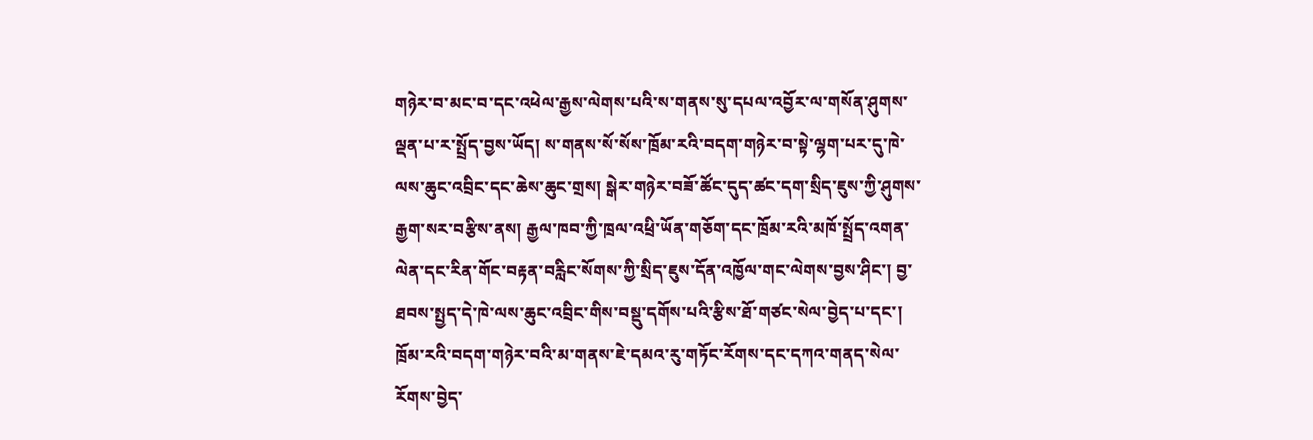གཉེར་བ་མང་བ་དང་འཕེལ་རྒྱས་ལེགས་པའི་ས་གནས་སུ་དཔལ་འབྱོར་ལ་གསོན་ཤུགས་ལྡན་པ་ར་སྤྲོད་བྱས་ཡོད། ས་གནས་སོ་སོས་ཁྲོམ་རའི་བདག་གཉེར་བ་སྟེ་ལྷག་པར་དུ་ཁེ་ལས་ཆུང་འབྲིང་དང་ཆེས་ཆུང་གྲས། སྒེར་གཉེར་བཟོ་ཚོང་དུད་ཚང་དག་སྲིད་ཇུས་ཀྱི་ཤུགས་རྒྱག་སར་བརྩིས་ནས། རྒྱལ་ཁབ་ཀྱི་ཁྲལ་འཕྲི་ཡོན་གཅོག་དང་ཁྲོམ་རའི་མཁོ་སྤྲོད་འགན་ལེན་དང་རིན་གོང་བརྟན་བརླིང་སོགས་ཀྱི་སྲིད་ཇུས་དོན་འཁྱོལ་གང་ལེགས་བྱས་ཤིང་། བྱ་ཐབས་སྤྱད་དེ་ཁེ་ལས་ཆུང་འབྲིང་གིས་བསྡུ་དགོས་པའི་རྩིས་ཐོ་གཙང་སེལ་བྱེད་པ་དང་། ཁྲོམ་རའི་བདག་གཉེར་བའི་མ་གནས་ཇེ་དམའ་རུ་གཏོང་རོགས་དང་དཀའ་གནད་སེལ་རོགས་བྱེད་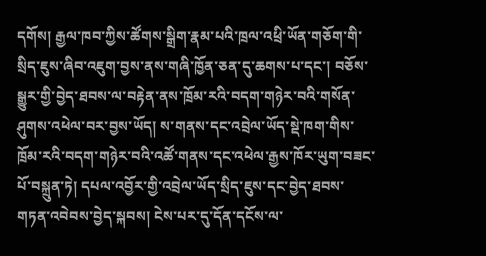དགོས། རྒྱལ་ཁབ་ཀྱིས་ཚོགས་སྒྲིག་རྣམ་པའི་ཁྲལ་འཕྲི་ཡོན་གཅོག་གི་སྲིད་ཇུས་ཞིབ་འཇུག་བྱས་ནས་གཞི་ཁྱོན་ཅན་དུ་ཆགས་པ་དང་། བཅོས་སྒྱུར་གྱི་བྱེད་ཐབས་ལ་བརྟེན་ནས་ཁྲོམ་རའི་བདག་གཉེར་བའི་གསོན་ཤུགས་འཕེལ་བར་བྱས་ཡོད། ས་གནས་དང་འབྲེལ་ཡོད་སྡེ་ཁག་གིས་ཁྲོམ་རའི་བདག་གཉེར་བའི་འཚོ་གནས་དང་འཕེལ་རྒྱས་ཁོར་ཡུག་བཟང་པོ་བསྐྲུན་ཏེ། དཔལ་འབྱོར་གྱི་འབྲེལ་ཡོད་སྲིད་ཇུས་དང་བྱེད་ཐབས་གཏན་འབེབས་བྱེད་སྐབས། ངེས་པར་དུ་དོན་དངོས་ལ་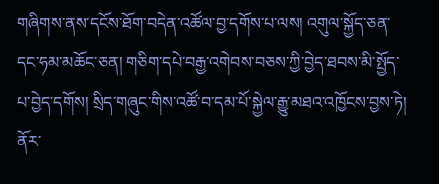གཞིགས་ནས་དངོས་ཐོག་བདེན་འཚོལ་བྱ་དགོས་པ་ལས། འགུལ་སྐྱོད་ཅན་དང་ཧམ་མཆོང་ཅན། གཅིག་དཔེ་བརྒྱ་འགེབས་བཅས་ཀྱི་བྱེད་ཐབས་མི་སྤྱོད་པ་བྱེད་དགོས། སྲིད་གཞུང་གིས་འཚོ་བ་དམ་པོ་སྐྱེལ་རྒྱུ་མཐའ་འཁྱོངས་བྱས་ཏེ། ནོར་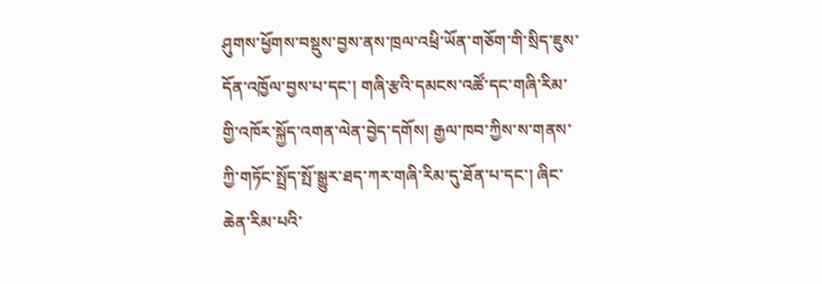ཤུགས་ཕྱོགས་བསྡུས་བྱས་ནས་ཁྲལ་འཕྲི་ཡོན་གཅོག་གི་སྲིད་ཇུས་དོན་འཁྱོལ་བྱས་པ་དང་། གཞི་རྩའི་དམངས་འཚོ་དང་གཞི་རིམ་གྱི་འཁོར་སྐྱོད་འགན་ལེན་བྱེད་དགོས། རྒྱལ་ཁབ་ཀྱིས་ས་གནས་ཀྱི་གཏོང་སྤྲོད་སྤོ་སྒྱུར་ཐད་ཀར་གཞི་རིམ་དུ་ཐོན་པ་དང་། ཞིང་ཆེན་རིམ་པའི་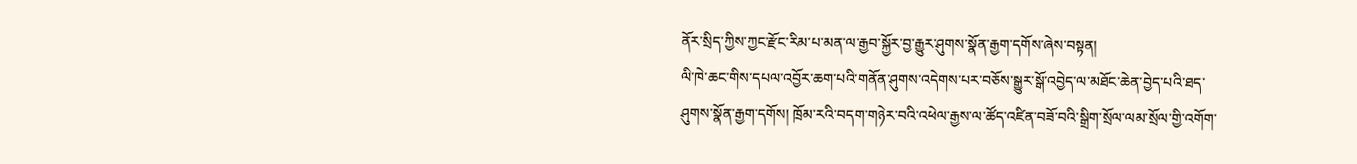ནོར་སྲིད་ཀྱིས་ཀྱང་རྫོང་རིམ་པ་མན་ལ་རྒྱབ་སྐྱོར་བྱ་རྒྱུར་ཤུགས་སྣོན་རྒྱག་དགོས་ཞེས་བསྟན།
ལི་ཁེ་ཆང་གིས་དཔལ་འབྱོར་ཆག་པའི་གནོན་ཤུགས་འདེགས་པར་བཅོས་སྒྱུར་སྒོ་འབྱེད་ལ་མཐོང་ཆེན་བྱེད་པའི་ཐད་ཤུགས་སྣོན་རྒྱག་དགོས། ཁྲོམ་རའི་བདག་གཉེར་བའི་འཕེལ་རྒྱས་ལ་ཚོད་འཛིན་བཟོ་བའི་སྒྲིག་སྲོལ་ལམ་སྲོལ་གྱི་འགོག་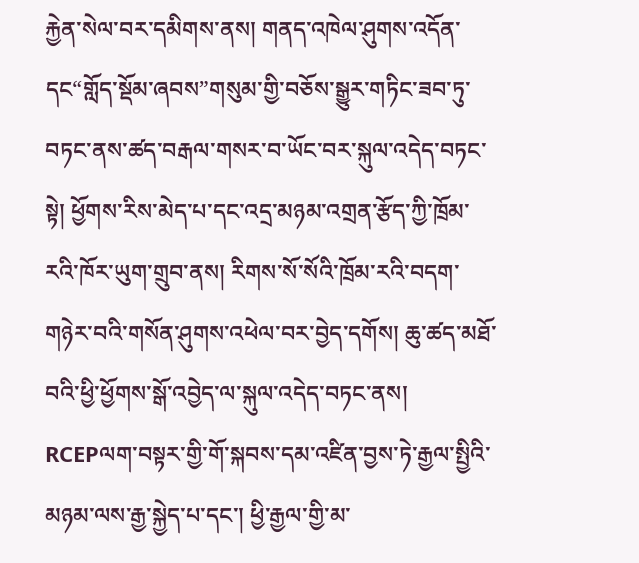རྐྱེན་སེལ་བར་དམིགས་ནས། གནད་འཁེལ་ཤུགས་འདོན་དང“གློད་སྡོམ་ཞབས”གསུམ་གྱི་བཅོས་སྒྱུར་གཏིང་ཟབ་ཏུ་བཏང་ནས་ཚད་བརྒལ་གསར་བ་ཡོང་བར་སྐུལ་འདེད་བཏང་སྟེ། ཕྱོགས་རིས་མེད་པ་དང་འདྲ་མཉམ་འགྲན་རྩོད་ཀྱི་ཁྲོམ་རའི་ཁོར་ཡུག་གྲུབ་ནས། རིགས་སོ་སོའི་ཁྲོམ་རའི་བདག་གཉེར་བའི་གསོན་ཤུགས་འཕེལ་བར་བྱེད་དགོས། ཆུ་ཚད་མཐོ་བའི་ཕྱི་ཕྱོགས་སྒོ་འབྱེད་ལ་སྐུལ་འདེད་བཏང་ནས། RCEPལག་བསྟར་གྱི་གོ་སྐབས་དམ་འཛིན་བྱས་ཏེ་རྒྱལ་སྤྱིའི་མཉམ་ལས་རྒྱ་སྐྱེད་པ་དང་། ཕྱི་རྒྱལ་གྱི་མ་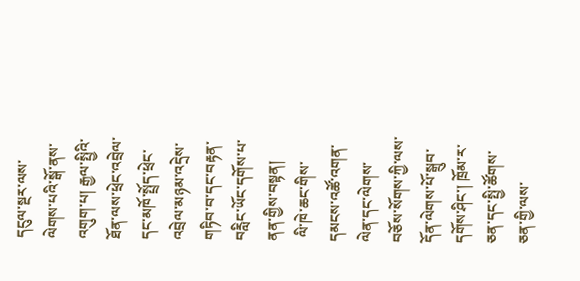དངུལ་སྔར་ལས་ལེགས་པའི་སྒོ་ནས་འགུག་པ། རྒྱལ་སྤྱིའི་ཐོན་ལས་ཕྲེང་འབྲེལ་དང་མཁོ་སྤྲོད་ཕྲེང་འབྲེལ་མཉམ་འདྲེས་གཏིབ་བ་དང་བརྟན་བརླིང་ཡོང་དགོས་པ་ནན་གྱིས་བསྟན།
 ལི་ཁེ་ཆང་གིས་དམངས་འཚོ་འགན་ལེན་དང་ལེགས་བཅོས་སོགས་ཀྱི་ལས་དོན་ལེགས་པོ་སྒྲུབ་དགོས་ཤིང་། ཁྲོམ་ར་ཅན་དང་སྤྱི་ཚོགས་ཅན་གྱི་ལས་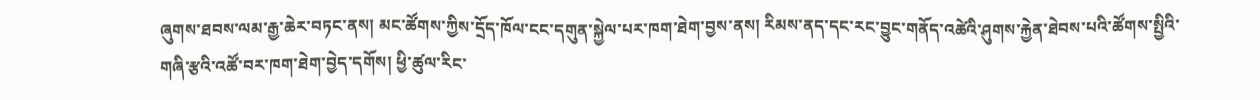ཞུགས་ཐབས་ལམ་རྒྱ་ཆེར་བཏང་ནས། མང་ཚོགས་ཀྱིས་དྲོད་ཁོལ་ངང་དགུན་སྐྱེལ་པར་ཁག་ཐེག་བྱས་ནས། རིམས་ནད་དང་རང་བྱུང་གནོད་འཚེའི་ཤུགས་རྐྱེན་ཐེབས་པའི་ཚོགས་སྤྱིའི་གཞི་རྩའི་འཚོ་བར་ཁག་ཐེག་བྱེད་དགོས། ཕྱི་ཚུལ་རིང་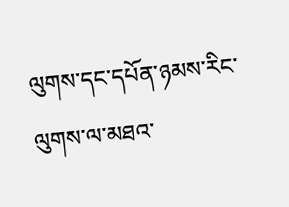ལུགས་དང་དཔོན་ཉམས་རིང་ལུགས་ལ་མཐའ་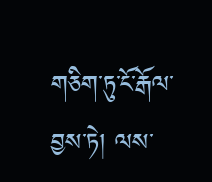གཅིག་ཏུ་ངོ་རྒོལ་བྱས་ཏེ། ལས་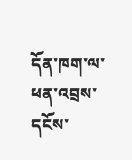དོན་ཁག་ལ་ཕན་འབྲས་དངོས་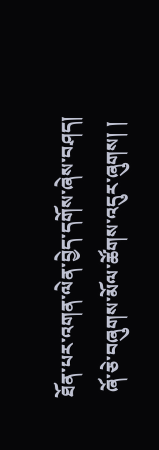ཐོན་པར་འགན་ལེན་བྱེད་དགོས་ཞེས་བཤད།
 ཞོ་ཅེ་བཞུགས་མོལ་ཚོགས་འདུར་ཞུགས། །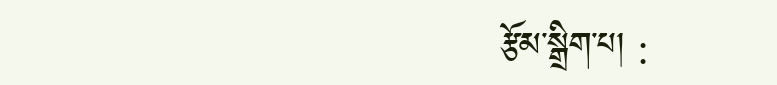རྩོམ་སྒྲིག་པ། :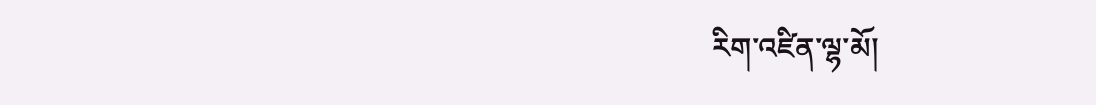རིག་འཛིན་ལྷ་མོ།